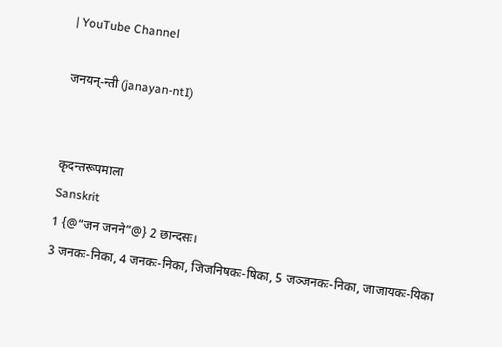| YouTube Channel

जनयन्-न्ती (janayan-ntI)


कृदन्तरूपमाला
Sanskrit
1 {@“जन जनने”@} 2 छान्दसः।
3 जनकः-निका, 4 जनकः-निका, जिजनिषकः-षिका, 5 जञ्जनकः-निका, जाजायकः-यिका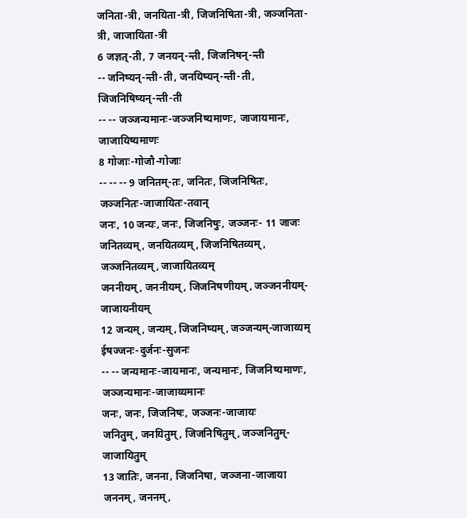जनिता-त्री, जनयिता-त्री, जिजनिषिता-त्री, जञ्जनिता-त्री, जाजायिता-त्री
6 जज्ञत्-ती, 7 जनयन्-न्ती, जिजनिषन्-न्ती
-- जनिष्यन्-न्ती-ती, जनयिष्यन्-न्ती-ती, जिजनिषिष्यन्-न्ती-ती
-- -- जञ्जन्यमानः-जञ्जनिष्यमाणः, जाजायमानः, जाजायिष्यमाणः
8 गोजाः-गोजौ-गोजाः
-- -- -- 9 जनितम्-तः, जनितः, जिजनिषितः, जञ्जनितः-जाजायितः-तवान्
जनः, 10 जन्यः, जनः, जिजनिषुः, जञ्जनः- 11 जाजः
जनितव्यम्, जनयितव्यम्, जिजनिषितव्यम्, जञ्जनितव्यम्, जाजायितव्यम्
जननीयम्, जननीयम्, जिजनिषणीयम्, जञ्जननीयम्-जाजायनीयम्
12 जन्यम्, जन्यम्, जिजनिष्यम्, जञ्जन्यम्-जाजाय्यम्
ईषज्जनः-दुर्जनः-सुजनः
-- -- जन्यमानः-जायमानः, जन्यमानः, जिजनिष्यमाणः, जञ्जन्यमानः-जाजाय्यमानः
जनः, जनः, जिजनिषः, जञ्जनः-जाजायः
जनितुम्, जनयितुम्, जिजनिषितुम्, जञ्जनितुम्-जाजायितुम्
13 जातिः, जनना, जिजनिषा, जञ्जना-जाजाया
जननम्, जननम्,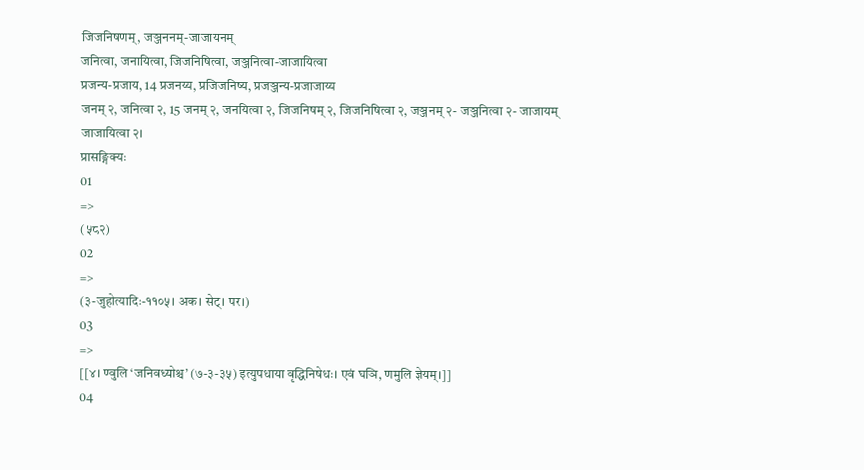जिजनिषणम्, जञ्जननम्-जाजायनम्
जनित्वा, जनायित्वा, जिजनिषित्वा, जञ्जनित्वा-जाजायित्वा
प्रजन्य-प्रजाय, 14 प्रजनय्य, प्रजिजनिष्य, प्रजञ्जन्य-प्रजाजाय्य
जनम् २, जनित्वा २, 15 जनम् २, जनयित्वा २, जिजनिषम् २, जिजनिषित्वा २, जञ्जनम् २- जञ्जनित्वा २- जाजायम्
जाजायित्वा २।
प्रासङ्गिक्यः
01
=>
(५८२)
02
=>
(३-जुहोत्यादिः-११०५। अक। सेट्। पर।)
03
=>
[[४। ण्वुलि ‘जनिवध्योश्च’ (७-३-३५) इत्युपधाया वृद्धिनिषेधः। एवं घञि, णमुलि ज्ञेयम्।]]
04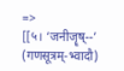=>
[[५। ‘जनीजॄष्--’ (गणसूत्रम्-भ्वादौ)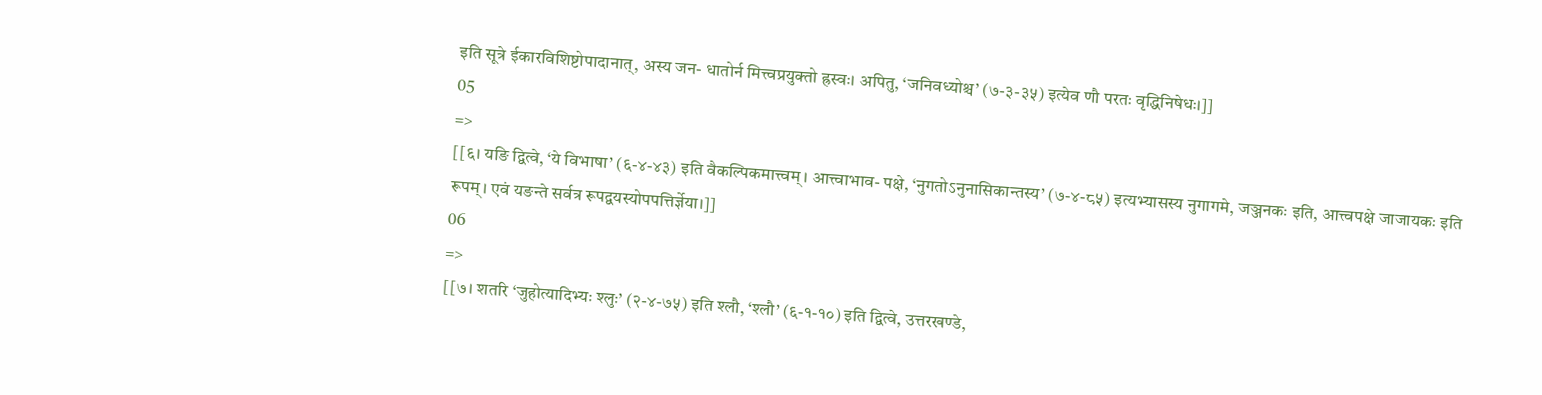इति सूत्रे ईकारविशिष्टोपादानात्, अस्य जन- धातोर्न मित्त्वप्रयुक्तो ह्रस्वः। अपितु, ‘जनिवध्योश्च’ (७-३-३५) इत्येव णौ परतः वृद्धिनिषेधः।]]
05
=>
[[६। यङि द्वित्वे, ‘ये विभाषा’ (६-४-४३) इति वैकल्पिकमात्त्वम्। आत्त्वाभाव- पक्षे, ‘नुगतोऽनुनासिकान्तस्य’ (७-४-८५) इत्यभ्यासस्य नुगागमे, जञ्जनकः इति, आत्त्वपक्षे जाजायकः इति रूपम्। एवं यङन्ते सर्वत्र रूपद्वयस्योपपत्तिर्ज्ञेया।]]
06
=>
[[७। शतरि ‘जुहोत्यादिभ्यः श्लुः’ (२-४-७५) इति श्लौ, ‘श्लौ’ (६-१-१०) इति द्वित्वे, उत्तरखण्डे,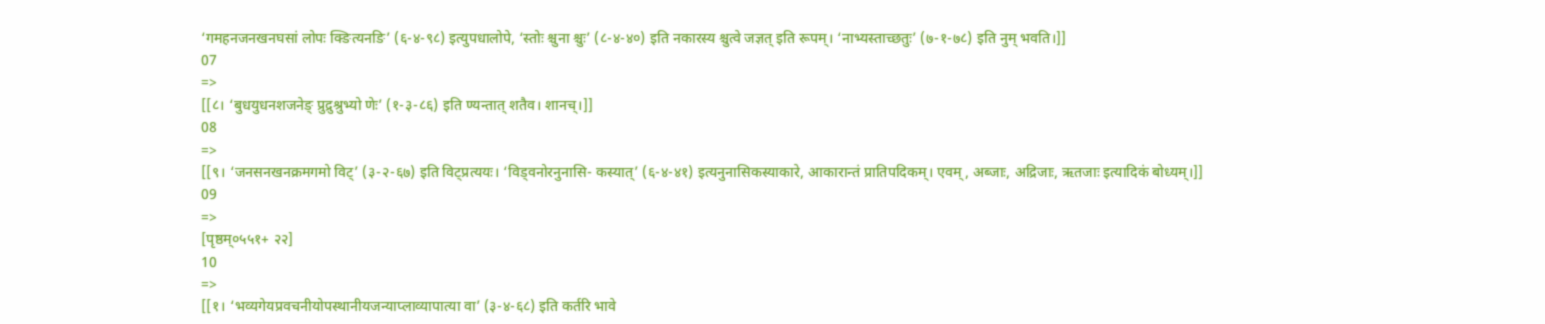‘गमहनजनखनघसां लोपः क्ङित्यनङि’ (६-४-९८) इत्युपधालोपे, ‘स्तोः श्चुना श्चुः’ (८-४-४०) इति नकारस्य श्चुत्वे जज्ञत् इति रूपम्। ‘नाभ्यस्ताच्छतुः’ (७-१-७८) इति नुम् भवति।]]
07
=>
[[८। ‘बुधयुधनशजनेङ् प्रुद्रुश्रुभ्यो णेः’ (१-३-८६) इति ण्यन्तात् शतैव। शानच्।]]
08
=>
[[९। ‘जनसनखनक्रमगमो विट्’ (३-२-६७) इति विट्प्रत्ययः। ‘विड्वनोरनुनासि- कस्यात्’ (६-४-४१) इत्यनुनासिकस्याकारे, आकारान्तं प्रातिपदिकम्। एवम्, अब्जाः, अद्रिजाः, ऋतजाः इत्यादिकं बोध्यम्।]]
09
=>
[पृष्ठम्०५५१+ २२]
10
=>
[[१। ‘भव्यगेयप्रवचनीयोपस्थानीयजन्याप्लाव्यापात्या वा’ (३-४-६८) इति कर्तरि भावे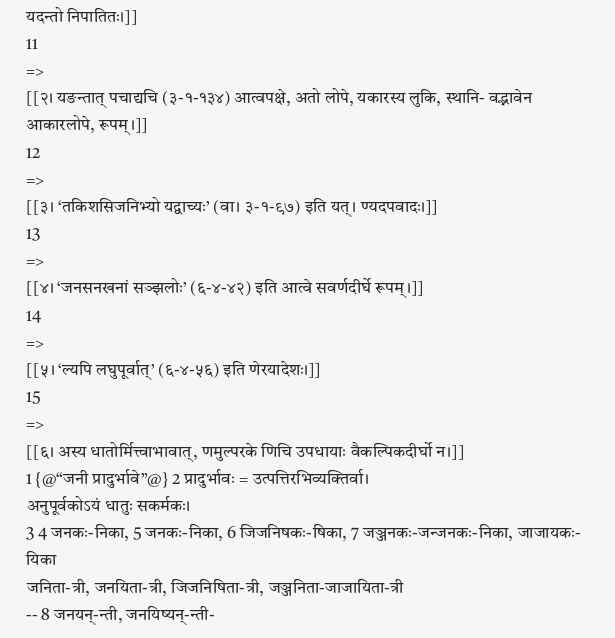यदन्तो निपातितः।]]
11
=>
[[२। यङन्तात् पचाद्यचि (३-१-१३४) आत्वपक्षे, अतो लोपे, यकारस्य लुकि, स्थानि- वद्भावेन आकारलोपे, रूपम्।]]
12
=>
[[३। ‘तकिशसिजनिभ्यो यद्वाच्यः’ (वा। ३-१-९७) इति यत्। ण्यदपवादः।]]
13
=>
[[४। ‘जनसनखनां सञ्झलोः’ (६-४-४२) इति आत्वे सवर्णदीर्घे रूपम्।]]
14
=>
[[५। ‘ल्यपि लघुपूर्वात्’ (६-४-५६) इति णेरयादेशः।]]
15
=>
[[६। अस्य धातोर्मित्त्वाभावात्, णमुल्परके णिचि उपधायाः वैकल्पिकदीर्घो न।]]
1 {@“जनी प्रादुर्भावे”@} 2 प्रादुर्भावः = उत्पत्तिरभिव्यक्तिर्वा।
अनुपूर्वकोऽयं धातुः सकर्मकः।
3 4 जनकः-निका, 5 जनकः-निका, 6 जिजनिषकः-षिका, 7 जञ्जनकः-जन्जनकः-निका, जाजायकः-यिका
जनिता-त्री, जनयिता-त्री, जिजनिषिता-त्री, जञ्जनिता-जाजायिता-त्री
-- 8 जनयन्-न्ती, जनयिष्यन्-न्ती-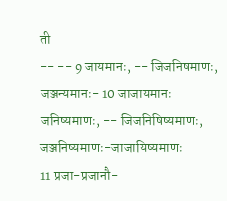ती
-- -- 9 जायमानः, -- जिजनिषमाणः, जञ्जन्यमानः- 10 जाजायमानः
जनिष्यमाणः, -- जिजनिषिष्यमाणः, जञ्जनिष्यमाणः-जाजायिष्यमाणः
11 प्रजा-प्रजानौ-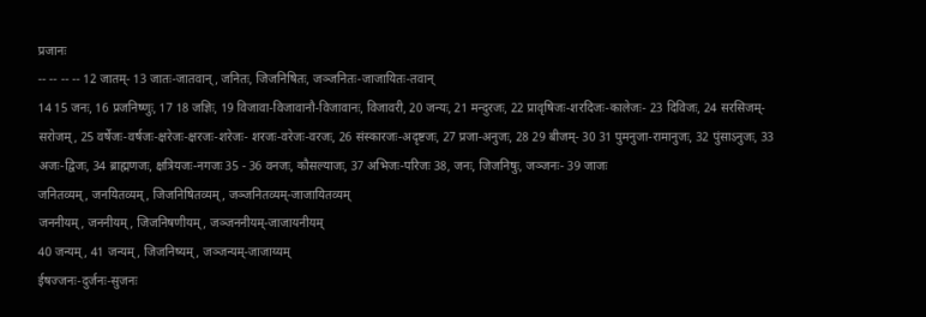प्रजानः
-- -- -- -- 12 जातम्- 13 जातः-जातवान्, जनितः, जिजनिषितः, जञ्जनितः-जाजायितः-तवान्
14 15 जनः, 16 प्रजनिष्णुः, 17 18 जज्ञिः, 19 विजावा-विजावानौ-विजावानः, विजावरी, 20 जन्यः, 21 मन्दुरजः, 22 प्रावृषिजः-शरदिजः-कालेजः- 23 दिविजः, 24 सरसिजम्-सरोजम्, 25 वर्षेजः-वर्षजः-क्षरेजः-क्षरजः-शरेजः- शरजः-वरेजः-वरजः, 26 संस्कारजः-अदृष्टजः, 27 प्रजा-अनुजः, 28 29 बीजम्- 30 31 पुमनुजा-रामानुजः, 32 पुंसाऽनुजः, 33 अजः-द्विजः, 34 ब्राह्मणजः, क्षत्रियजः-नगजः 35 - 36 वनजः, कौसल्याजः, 37 अभिजः-परिजः 38, जनः, जिजनिषुः, जञ्जनः- 39 जाजः
जनितव्यम्, जनयितव्यम्, जिजनिषितव्यम्, जञ्जनितव्यम्-जाजायितव्यम्
जननीयम्, जननीयम्, जिजनिषणीयम्, जञ्जननीयम्-जाजायनीयम्
40 जन्यम्, 41 जन्यम्, जिजनिष्यम्, जञ्जन्यम्-जाजाय्यम्
ईषज्जनः-दुर्जनः-सुजनः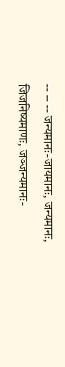-- -- -- जन्यमानः-जायमानः, जन्यमानः, जिजनिष्यमाणः, जञ्जन्यमानः-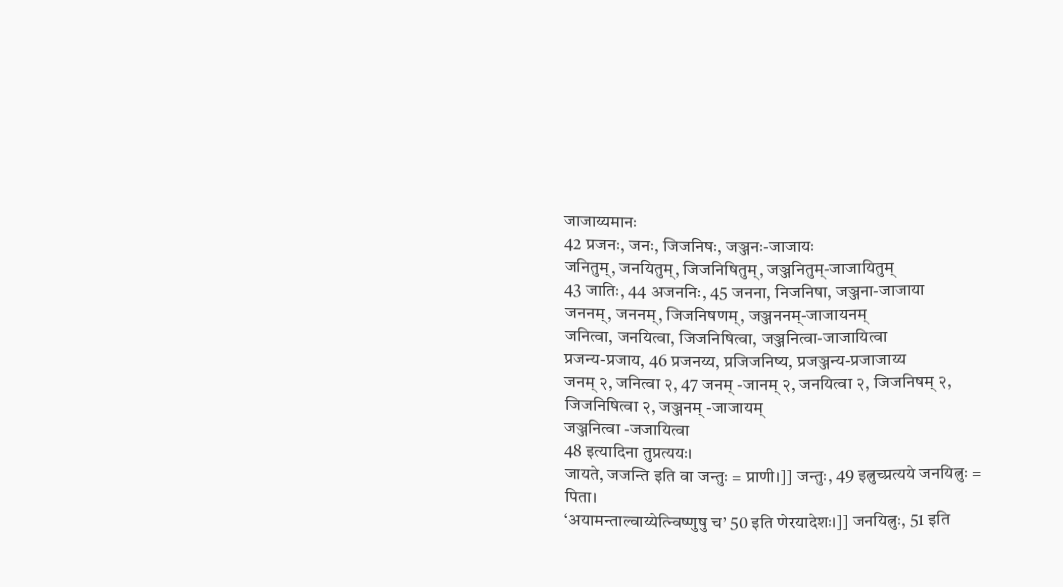जाजाय्यमानः
42 प्रजनः, जनः, जिजनिषः, जञ्जनः-जाजायः
जनितुम्, जनयितुम्, जिजनिषितुम्, जञ्जनितुम्-जाजायितुम्
43 जातिः, 44 अजननिः, 45 जनना, निजनिषा, जञ्जना-जाजाया
जननम्, जननम्, जिजनिषणम्, जञ्जननम्-जाजायनम्
जनित्वा, जनयित्वा, जिजनिषित्वा, जञ्जनित्वा-जाजायित्वा
प्रजन्य-प्रजाय, 46 प्रजनय्य, प्रजिजनिष्य, प्रजञ्जन्य-प्रजाजाय्य
जनम् २, जनित्वा २, 47 जनम् -जानम् २, जनयित्वा २, जिजनिषम् २, जिजनिषित्वा २, जञ्जनम् -जाजायम्
जञ्जनित्वा -जजायित्वा
48 इत्यादिना तुप्रत्ययः।
जायते, जजन्ति इति वा जन्तुः = प्राणी।]] जन्तुः, 49 इत्नुच्प्रत्यये जनयित्नुः = पिता।
‘अयामन्ताल्वाय्येत्न्विष्णुषु च’ 50 इति णेरयादेशः।]] जनयित्नुः, 51 इति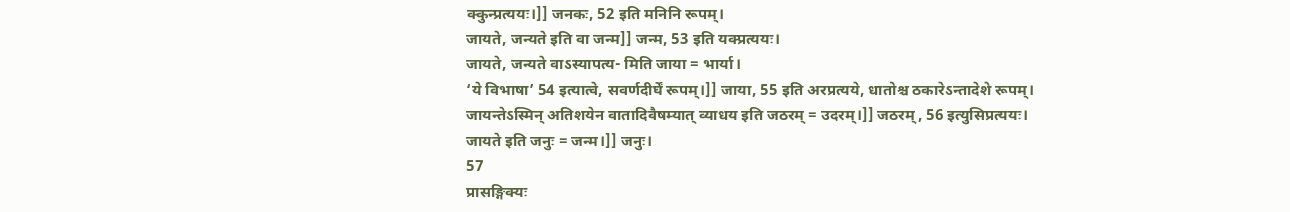क्कुन्प्रत्ययः।]] जनकः, 52 इति मनिनि रूपम्।
जायते, जन्यते इति वा जन्म]] जन्म, 53 इति यक्प्रत्ययः।
जायते, जन्यते वाऽस्यापत्य- मिति जाया = भार्या।
‘ये विभाषा’ 54 इत्यात्वे, सवर्णदीर्घें रूपम्।]] जाया, 55 इति अरप्रत्यये, धातोश्च ठकारेऽन्तादेशे रूपम्।
जायन्तेऽस्मिन् अतिशयेन वातादिवैषम्यात् व्याधय इति जठरम् = उदरम्।]] जठरम्, 56 इत्युसिप्रत्ययः।
जायते इति जनुः = जन्म।]] जनुः।
57
प्रासङ्गिक्यः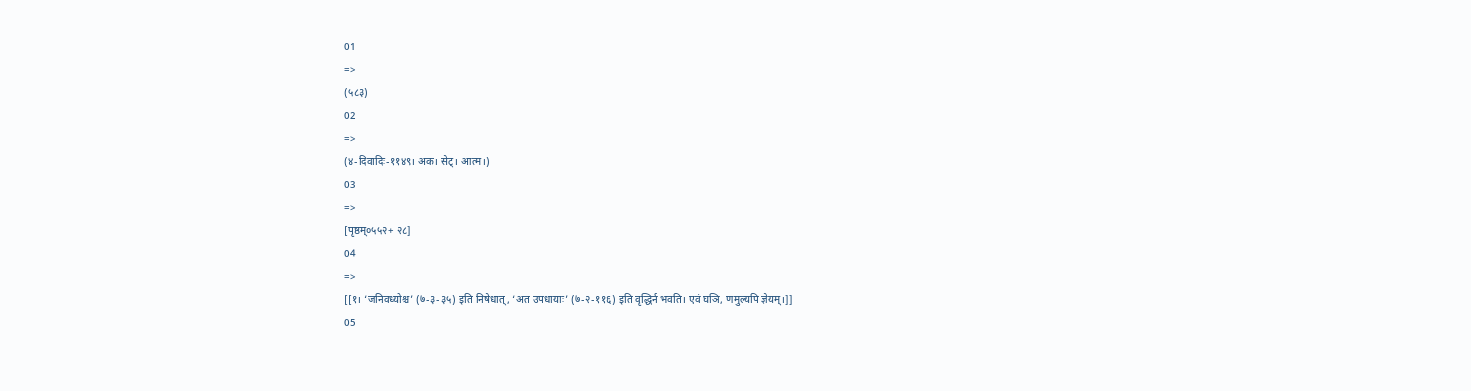01
=>
(५८३)
02
=>
(४-दिवादिः-११४९। अक। सेट्। आत्म।)
03
=>
[पृष्ठम्०५५२+ २८]
04
=>
[[१। ‘जनिवध्योश्च’ (७-३-३५) इति निषेधात्, ‘अत उपधायाः’ (७-२-११६) इति वृद्धिर्न भवति। एवं घञि, णमुल्यपि ज्ञेयम्।]]
05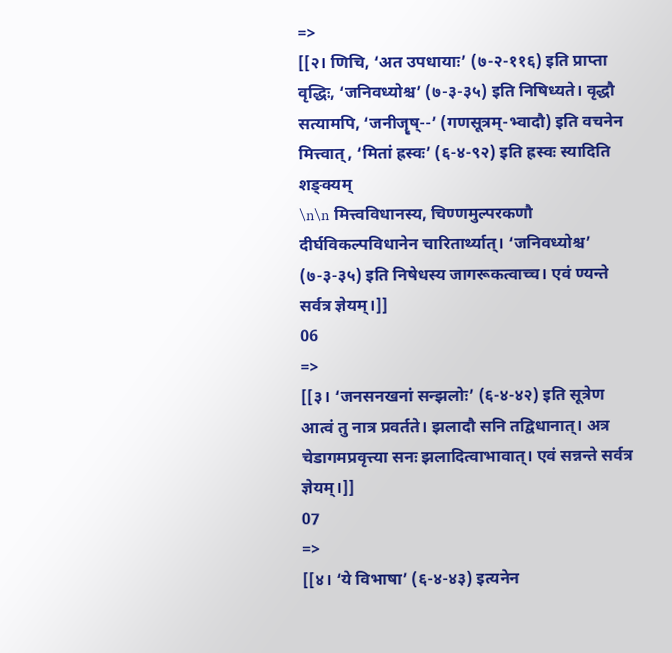=>
[[२। णिचि, ‘अत उपधायाः’ (७-२-११६) इति प्राप्ता वृद्धिः, ‘जनिवध्योश्च’ (७-३-३५) इति निषिध्यते। वृद्धौ सत्यामपि, ‘जनीजॄष्--’ (गणसूत्रम्-भ्वादौ) इति वचनेन मित्त्वात्, ‘मितां ह्रस्वः’ (६-४-९२) इति ह्रस्वः स्यादिति शङ्क्यम्
\n\n मित्त्वविधानस्य, चिण्णमुल्परकणौ दीर्घविकल्पविधानेन चारितार्थ्यात्। ‘जनिवध्योश्च’ (७-३-३५) इति निषेधस्य जागरूकत्वाच्च। एवं ण्यन्ते सर्वत्र ज्ञेयम्।]]
06
=>
[[३। ‘जनसनखनां सन्झलोः’ (६-४-४२) इति सूत्रेण आत्वं तु नात्र प्रवर्तते। झलादौ सनि तद्विधानात्। अत्र चेडागमप्रवृत्त्या सनः झलादित्वाभावात्। एवं सन्नन्ते सर्वत्र ज्ञेयम्।]]
07
=>
[[४। ‘ये विभाषा’ (६-४-४३) इत्यनेन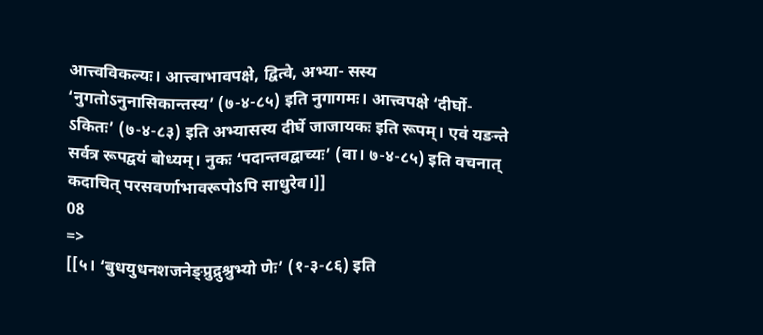आत्त्वविकल्यः। आत्त्वाभावपक्षे, द्वित्वे, अभ्या- सस्य ‘नुगतोऽनुनासिकान्तस्य’ (७-४-८५) इति नुगागमः। आत्त्वपक्षे ‘दीर्घो- ऽकितः’ (७-४-८३) इति अभ्यासस्य दीर्घे जाजायकः इति रूपम्। एवं यङन्ते सर्वत्र रूपद्वयं बोध्यम्। नुकः ‘पदान्तवद्वाच्यः’ (वा। ७-४-८५) इति वचनात् कदाचित् परसवर्णाभावरूपोऽपि साधुरेव।]]
08
=>
[[५। ‘बुधयुधनशजनेङ्प्रुद्रुश्रुभ्यो णेः’ (१-३-८६) इति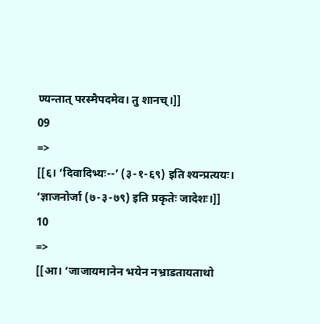ण्यन्तात् परस्मैपदमेव। तु शानच्।]]
09
=>
[[६। ‘दिवादिभ्यः--’ (३-१-६९) इति श्यन्प्रत्ययः। ‘ज्ञाजनोर्जा (७-३-७९) इति प्रकृतेः जादेशः।]]
10
=>
[[आ। ‘जाजायमानेन भयेन नभ्राडतायताथो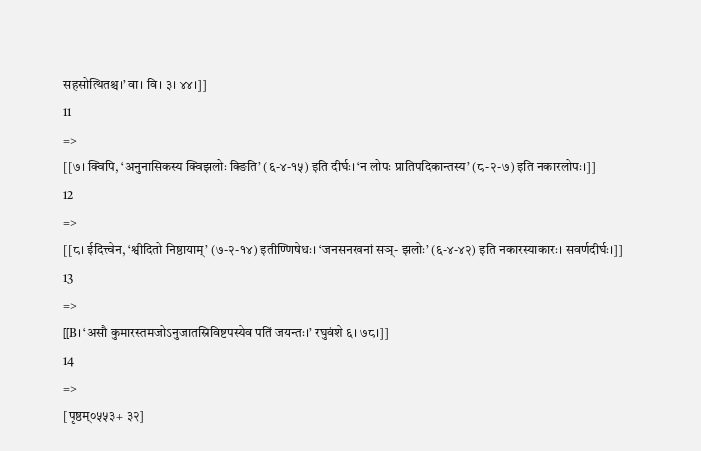सहसोत्थितश्च।’ वा। वि। ३। ४४।]]
11
=>
[[७। क्विपि, ‘अनुनासिकस्य क्विझलोः क्ङिति’ (६-४-१५) इति दीर्घः। ‘न लोपः प्रातिपदिकान्तस्य’ (८-२-७) इति नकारलोपः।]]
12
=>
[[८। ईदित्त्वेन, ‘श्वीदितो निष्ठायाम्’ (७-२-१४) इतीण्णिषेधः। ‘जनसनखनां सञ्- झलोः’ (६-४-४२) इति नकारस्याकारः। सवर्णदीर्घः।]]
13
=>
[[B। ‘असौ कुमारस्तमजोऽनुजातस्रिविष्टपस्येव पतिं जयन्तः।’ रघुवंशे ६। ७८।]]
14
=>
[पृष्ठम्०५५३+ ३२]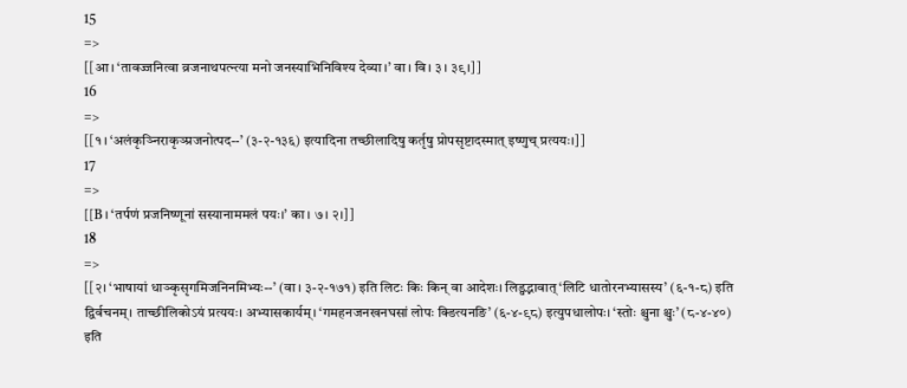15
=>
[[आ। ‘तावज्जनित्वा व्रजनाथपत्न्त्या मनो जनस्याभिनिविश्य देव्या।’ वा। वि। ३। ३९।]]
16
=>
[[१। ‘अलंकृञ्निराकृञ्प्रजनोत्पद--’ (३-२-१३६) इत्यादिना तच्छीलादिषु कर्तृषु प्रोपसृष्टादस्मात् इष्णुच् प्रत्ययः।]]
17
=>
[[B। ‘तर्पणं प्रजनिष्णूनां सस्यानाममलं पयः।’ का। ७। २।]]
18
=>
[[२। ‘भाषायां धाञ्कृसृगमिजनिनमिभ्यः--’ (वा। ३-२-१७१) इति लिटः किः किन् वा आदेशः। लिड्वद्भावात् ‘लिटि धातोरनभ्यासस्य’ (६-१-८) इति द्विर्वचनम्। ताच्छीलिकोऽयं प्रत्ययः। अभ्यासकार्यम्। ‘गमहनजनखनघसां लोपः क्ङित्यनङि’ (६-४-९८) इत्युपधालोपः। ‘स्तोः श्चुना श्चुः’ (८-४-४०) इति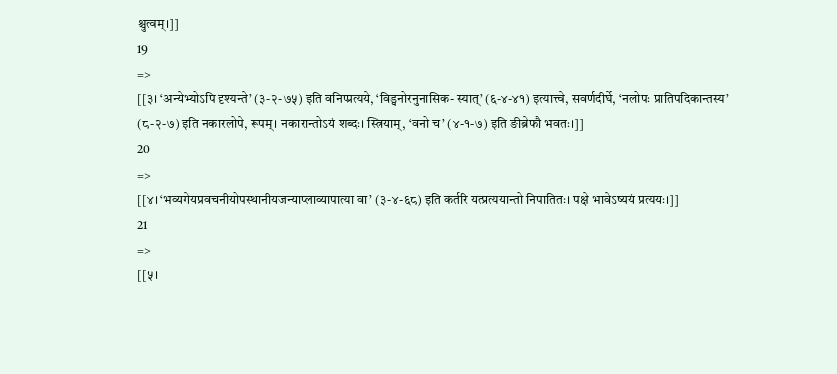श्चुत्वम्।]]
19
=>
[[३। ‘अन्येभ्योऽपि दृश्यन्ते’ (३-२-७५) इति वनिप्प्रत्यये, ‘विड्वनोरनुनासिक- स्यात्’ (६-४-४१) इत्यात्त्वे, सवर्णदीर्घे, ‘नलोपः प्रातिपदिकान्तस्य’ (८-२-७) इति नकारलोपे, रूपम्। नकारान्तोऽयं शब्दः। स्त्रियाम्, ‘वनो च’ (४-१-७) इति ङीब्रेफौ भवतः।]]
20
=>
[[४। ‘भव्यगेयप्रवचनीयोपस्थानीयजन्याप्लाव्यापात्या वा’ (३-४-६८) इति कर्तरि यत्प्रत्ययान्तो निपातितः। पक्षे भावेऽष्ययं प्रत्ययः।]]
21
=>
[[५।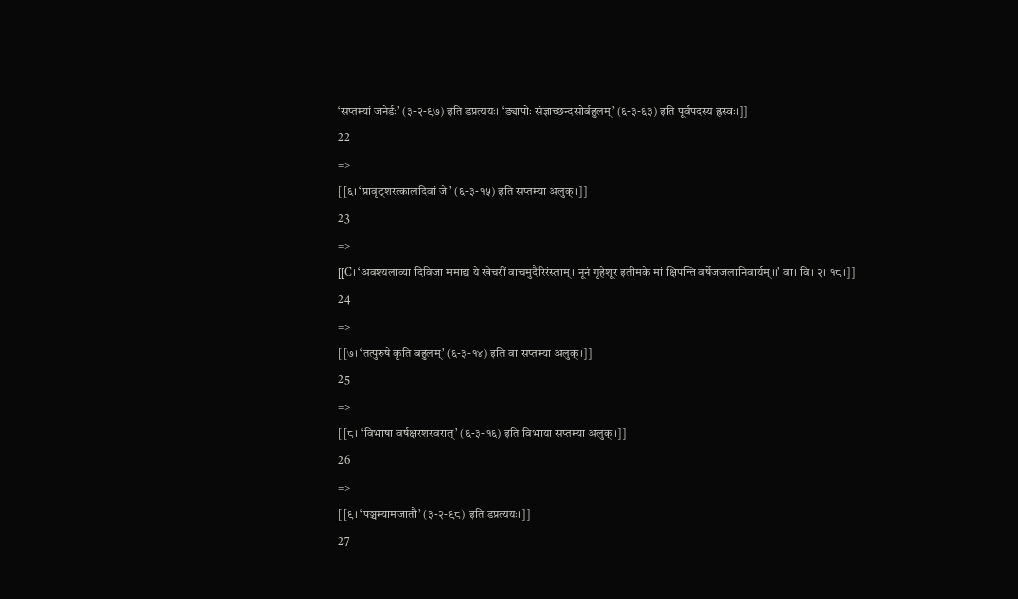‘सप्तम्यां जनेर्डः’ (३-२-९७) इति डप्रत्ययः। ‘ङ्यापोः संज्ञाच्छन्दसोर्बहुलम्’ (६-३-६३) इति पूर्वपदस्य ह्रस्वः।]]
22
=>
[[६। ‘प्रावृट्शरत्कालदिवां जे’ (६-३-१५) इति सप्तम्या अलुक्।]]
23
=>
[[C। ‘अवश्यलाव्या दिविजा ममाद्य ये खेचरीं वाचमुदैरिरंस्ताम्। नूनं गृहेशूर इतीमके मां क्षिपन्ति वर्षेजजलानिवार्यम्।।’ वा। वि। २। १८।]]
24
=>
[[७। ‘तत्पुरुषे कृति बहुलम्’ (६-३-१४) इति वा सप्तम्या अलुक्।]]
25
=>
[[८। ‘विभाषा वर्षक्षरशरवरात्’ (६-३-१६) इति विभाया सप्तम्या अलुक्।]]
26
=>
[[९। ‘पञ्चम्यामजातौ’ (३-२-९८) इति डप्रत्ययः।]]
27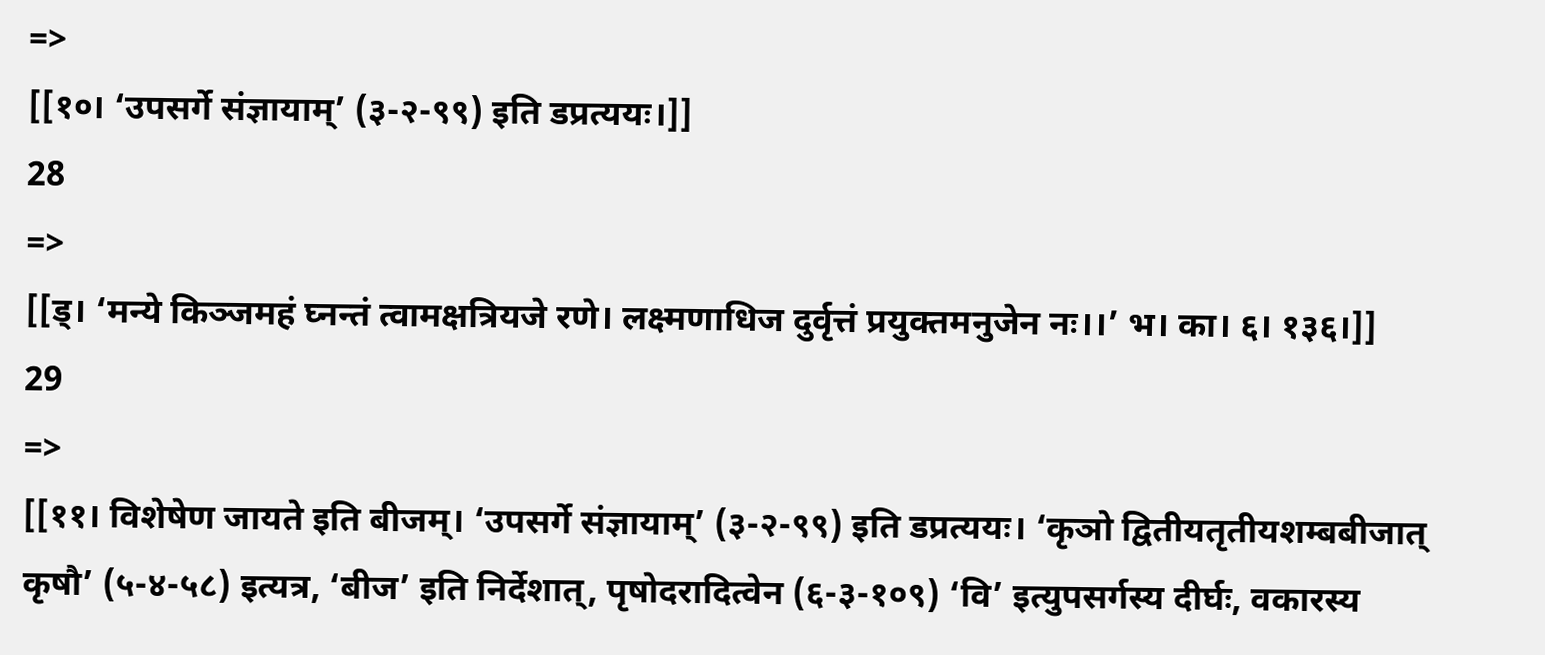=>
[[१०। ‘उपसर्गे संज्ञायाम्’ (३-२-९९) इति डप्रत्ययः।]]
28
=>
[[ड्। ‘मन्ये किञ्जमहं घ्नन्तं त्वामक्षत्रियजे रणे। लक्ष्मणाधिज दुर्वृत्तं प्रयुक्तमनुजेन नः।।’ भ। का। ६। १३६।]]
29
=>
[[११। विशेषेण जायते इति बीजम्। ‘उपसर्गे संज्ञायाम्’ (३-२-९९) इति डप्रत्ययः। ‘कृञो द्वितीयतृतीयशम्बबीजात् कृषौ’ (५-४-५८) इत्यत्र, ‘बीज’ इति निर्देशात्, पृषोदरादित्वेन (६-३-१०९) ‘वि’ इत्युपसर्गस्य दीर्घः, वकारस्य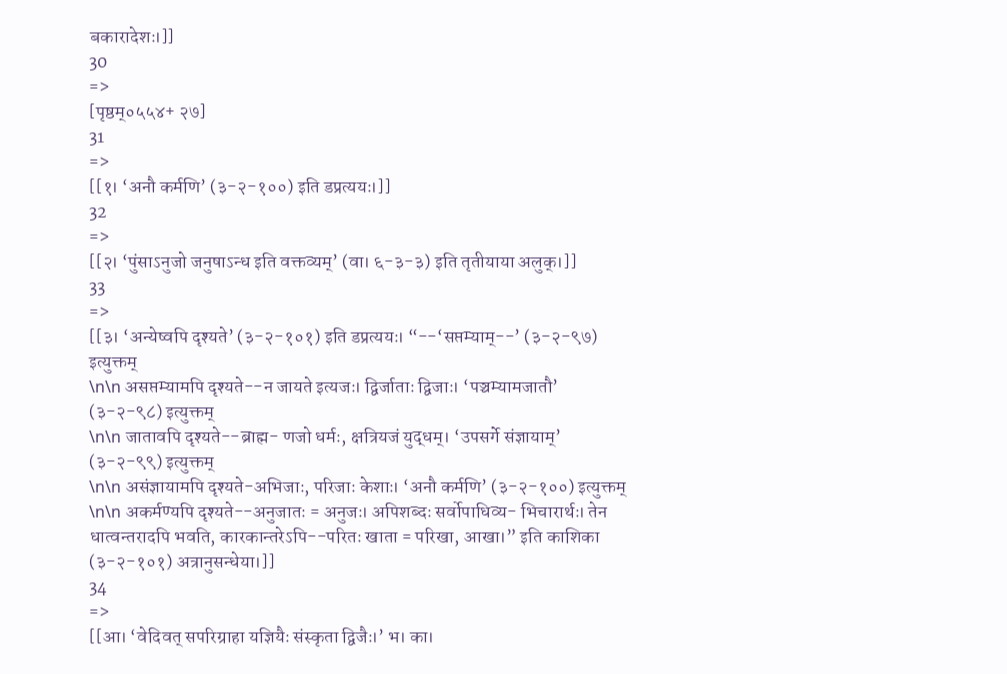बकारादेशः।]]
30
=>
[पृष्ठम्०५५४+ २७]
31
=>
[[१। ‘अनौ कर्मणि’ (३-२-१००) इति डप्रत्ययः।]]
32
=>
[[२। ‘पुंसाऽनुजो जनुषाऽन्ध इति वक्तव्यम्’ (वा। ६-३-३) इति तृतीयाया अलुक्।]]
33
=>
[[३। ‘अन्येष्वपि दृश्यते’ (३-२-१०१) इति डप्रत्ययः। “--‘सप्तम्याम्--’ (३-२-९७) इत्युक्तम्
\n\n असप्तम्यामपि दृश्यते--न जायते इत्यजः। द्विर्जाताः द्विजाः। ‘पञ्चम्यामजातौ’ (३-२-९८) इत्युक्तम्
\n\n जातावपि दृश्यते--ब्राह्म- णजो धर्मः, क्षत्रियजं युद्धम्। ‘उपसर्गे संज्ञायाम्’ (३-२-९९) इत्युक्तम्
\n\n असंज्ञायामपि दृश्यते-अभिजाः, परिजाः केशाः। ‘अनौ कर्मणि’ (३-२-१००) इत्युक्तम्
\n\n अकर्मण्यपि दृश्यते--अनुजातः = अनुजः। अपिशब्दः सर्वोपाधिव्य- भिचारार्थः। तेन धात्वन्तरादपि भवति, कारकान्तरेऽपि--परितः खाता = परिखा, आखा।” इति काशिका (३-२-१०१) अत्रानुसन्धेया।]]
34
=>
[[आ। ‘वेदिवत् सपरिग्राहा यज्ञियैः संस्कृता द्विजैः।’ भ। का।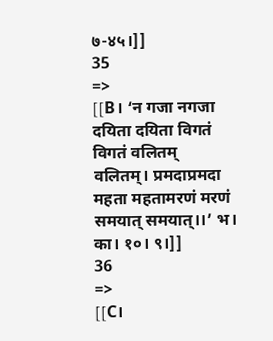७-४५।]]
35
=>
[[B। ‘न गजा नगजा दयिता दयिता विगतं विगतं वलितम् वलितम्। प्रमदाप्रमदा महता महतामरणं मरणं समयात् समयात्।।’ भ। का। १०। ९।]]
36
=>
[[C।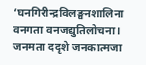‘घनगिरीन्द्रविलङ्घनशालिना वनगता वनजद्युतिलोचना। जनमता ददृशे जनकात्मजा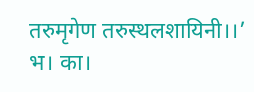तरुमृगेण तरुस्थलशायिनी।।’ भ। का।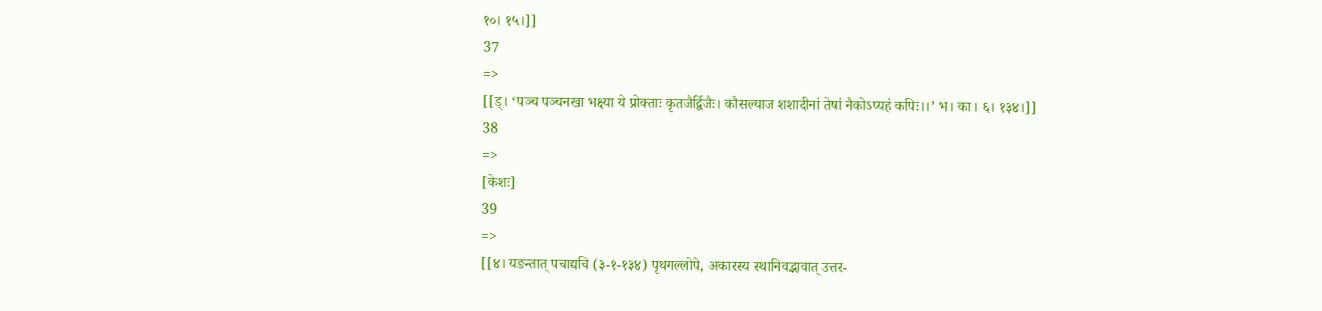१०। १५।]]
37
=>
[[ड्। ‘पञ्च पञ्चनखा भक्ष्या ये प्रोक्ताः कृतजैर्द्विजैः। कौसल्याज शशादीनां तेषां नैकोऽप्यहं कपिः।।’ भ। का। ६। १३४।]]
38
=>
[केशः]
39
=>
[[४। यङन्तात् पचाद्यचि (३-१-१३४) पृथगल्लोपे, अकारस्य स्थानिवद्भावात् उत्तर-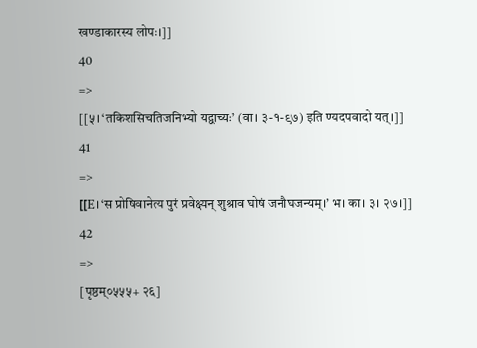खण्डाकारस्य लोपः।]]
40
=>
[[५। ‘तकिशसिचतिजनिभ्यो यद्वाच्यः’ (वा। ३-१-९७) इति ण्यदपवादो यत्।]]
41
=>
[[E। ‘स प्रोषिवानेत्य पुरं प्रवेक्ष्यन् शुश्राव घोषं जनौघजन्यम्।’ भ। का। ३। २७।]]
42
=>
[पृष्ठम्०५५५+ २६]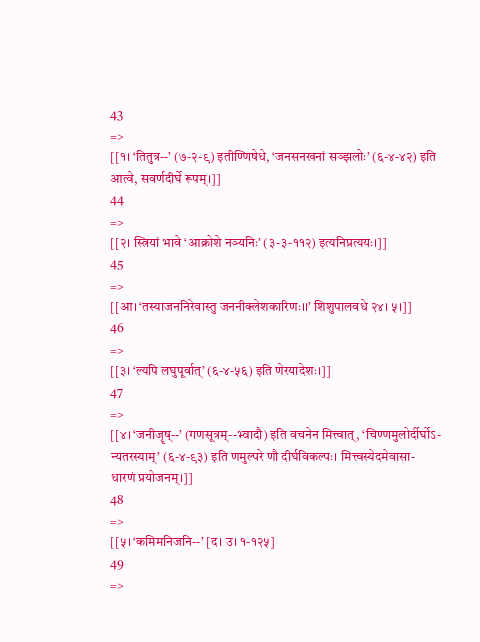43
=>
[[१। ‘तितुत्र--’ (७-२-९) इतीण्णिषेधे, ‘जनसनखनां सञ्झलोः’ (६-४-४२) इति आत्वे, सवर्णदीर्घे रूपम्।]]
44
=>
[[२। स्त्रियां भावे ‘आक्रोशे नञ्यनिः’ (३-३-११२) इत्यनिप्रत्ययः।]]
45
=>
[[आ। ‘तस्याजननिरेवास्तु जननीक्लेशकारिणः।।’ शिशुपालवधे २४। ५।]]
46
=>
[[३। ‘ल्यपि लघुपूर्वात्’ (६-४-५६) इति णेरयादेशः।]]
47
=>
[[४। ‘जनीजॄष्--’ (गणसूत्रम्--भ्वादौ) इति वचनेन मित्त्वात्, ‘चिण्णमुलोर्दीर्घोऽ- न्यतरस्याम्’ (६-४-९३) इति णमुल्परे णौ दीर्घविकल्पः। मित्त्वस्येदमेवासा- धारणं प्रयोजनम्।]]
48
=>
[[५। ‘कमिमनिजनि--’ [द। उ। १-१२५]
49
=>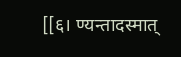[[६। ण्यन्तादस्मात्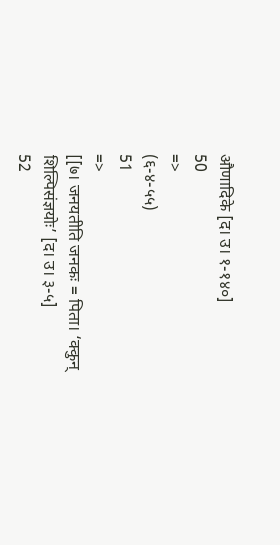औणादिके [द। उ। १-१४०]
50
=>
(६-४-५५)
51
=>
[[७। जनयतीति जनकः = पिता। ‘क्कुन् शिल्पिसंज्ञयोः’ [द। उ। ३-५]
52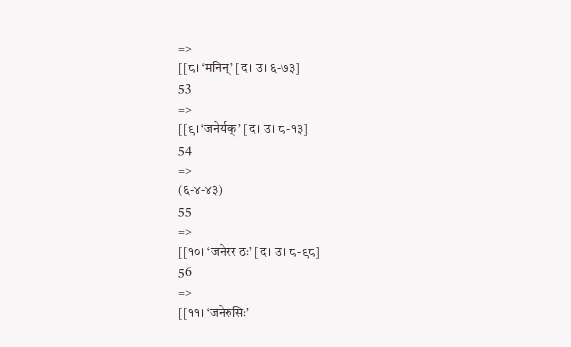=>
[[८। ‘मनिन्’ [द। उ। ६-७३]
53
=>
[[९। ‘जनेर्यक्’ [द। उ। ८-१३]
54
=>
(६-४-४३)
55
=>
[[१०। ‘जनेरर ठः’ [द। उ। ८-९८]
56
=>
[[११। ‘जनेरुसिः’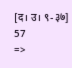[द। उ। ९-३७]
57
=>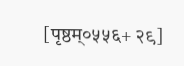[पृष्ठम्०५५६+ २९]